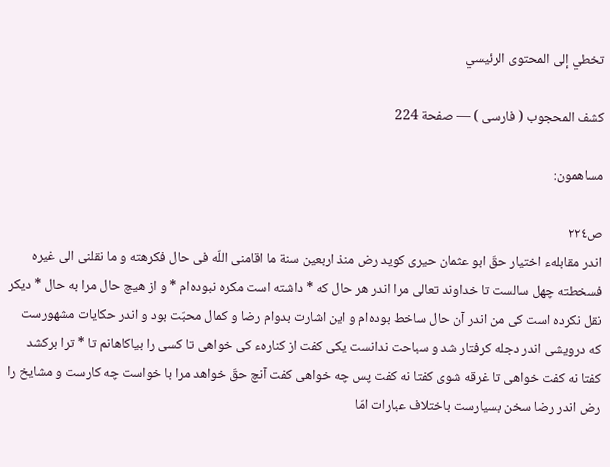تخطي إلى المحتوى الرئيسي

كشف المحجوب ( فارسى ) — صفحة 224

مساهمون:

ص٢٢٤
اندر مقابلهء اختيار حقّ ابو عثمان حيرى كويد رض منذ اربعين سنة ما اقامنى اللّه فى حال فكرهته و ما نقلنى الى غيره فسخطته چهل سالست تا خداوند تعالى مرا اندر هر حال كه * داشته است مكره نبوده‌ام * و از هيچ حال مرا به حال * ديكر نقل نكرده است كى من اندر آن حال ساخط بوده‌ام و اين اشارت بدوام رضا و كمال محبّت بود و اندر حكايات مشهورست كه درويشى اندر دجله كرفتار شد و سباحت ندانست يكى كفت از كنارهء كى خواهى تا كسى را بياكاهانم تا * ترا بركشد كفتا نه كفت خواهى تا غرقه شوى كفتا نه كفت پس چه خواهى كفت آنچ حقّ خواهد مرا با خواست چه كارست و مشايخ را رض اندر رضا سخن بسيارست باختلاف عبارات امّا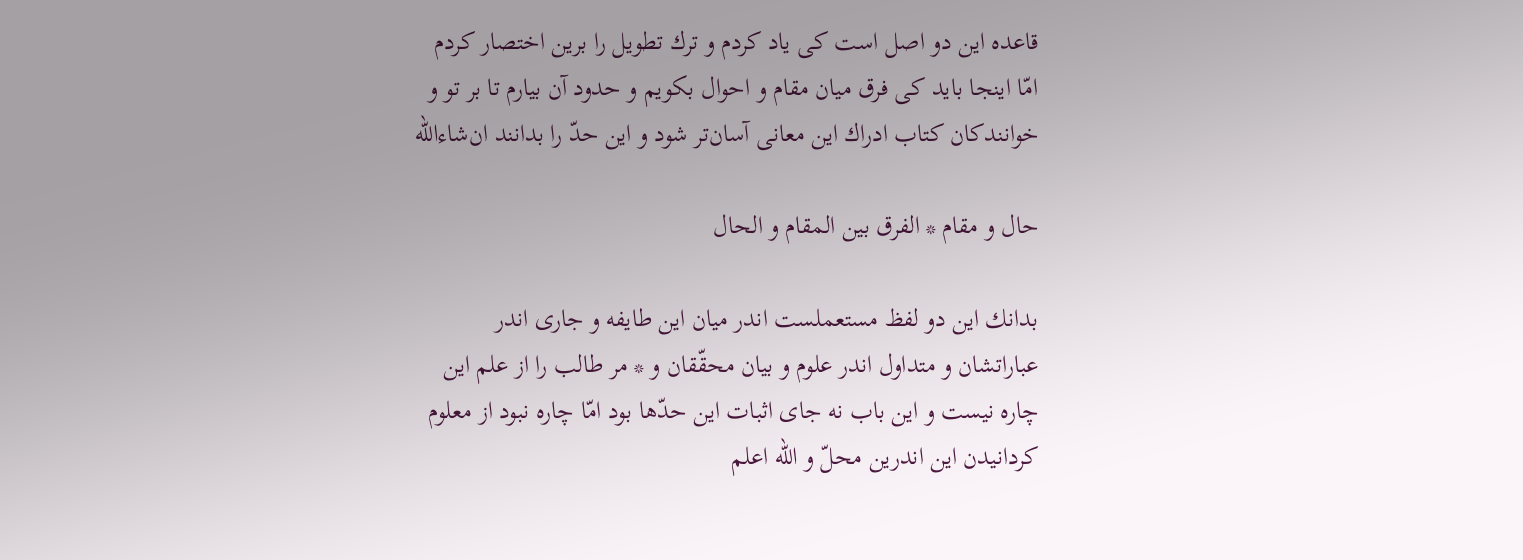قاعده اين دو اصل است كى ياد كردم و ترك تطويل را برين اختصار كردم امّا اينجا بايد كى فرق ميان مقام و احوال بكويم و حدود آن بيارم تا بر تو و خوانندكان كتاب ادراك اين معانى آسان‌تر شود و اين حدّ را بدانند ان‌شاءالله

حال و مقام * الفرق بين المقام و الحال

بدانك اين دو لفظ مستعملست اندر ميان اين طايفه و جارى اندر عباراتشان و متداول اندر علوم و بيان محقّقان و * مر طالب را از علم اين چاره نيست و اين باب نه جاى اثبات اين حدّها بود امّا چاره نبود از معلوم كردانيدن اين اندرين محلّ و اللّه اعلم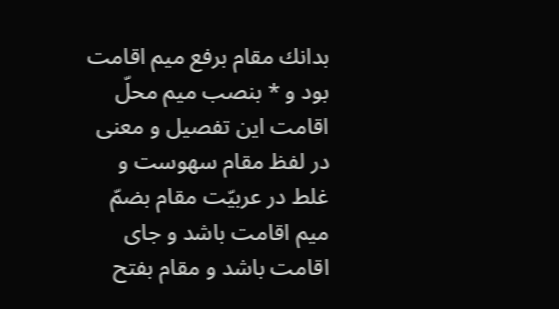بدانك مقام برفع ميم اقامت بود و * بنصب ميم محلّ اقامت اين تفصيل و معنى در لفظ مقام سهوست و غلط در عربيّت مقام بضمّ ميم اقامت باشد و جاى اقامت باشد و مقام بفتح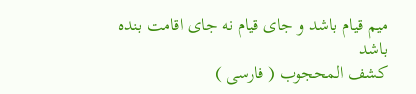ميم قيام باشد و جاى قيام نه جاى اقامت بنده باشد
كشف المحجوب ( فارسى )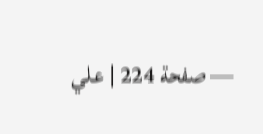— صفحة 224 | علي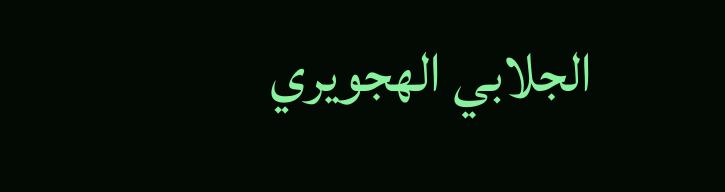الجلابي الهجويري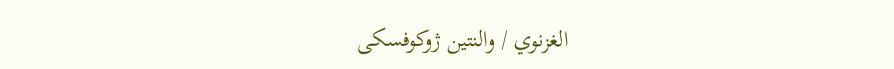الغزنوي / والنتين ژوكوفسكى